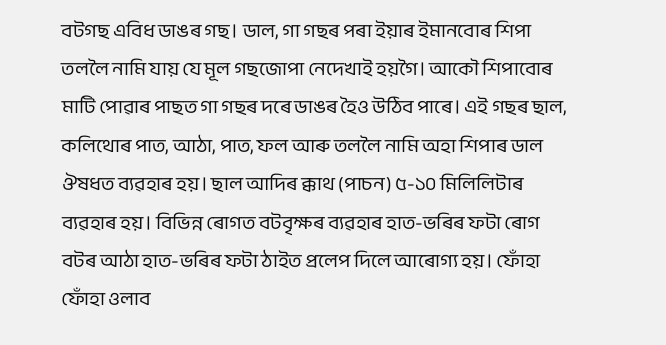বটগছ এবিধ ডাঙৰ গছ। ডাল, গা গছৰ পৰা ইয়াৰ ইমানবোৰ শিপা তললৈ নামি যায় যে মূল গছজোপা নেদেখাই হয়গৈ। আকৌ শিপাবোৰ মাটি পোৱাৰ পাছত গা গছৰ দৰে ডাঙৰ হৈও উঠিব পাৰে। এই গছৰ ছাল, কলিথোৰ পাত, আঠা, পাত, ফল আৰু তললৈ নামি অহা শিপাৰ ডাল ঔষধত ব্যৱহাৰ হয়। ছাল আদিৰ ক্কাথ (পাচন) ৫-১০ মিলিলিটাৰ ব্যৱহাৰ হয়। বিভিন্ন ৰোগত বটবৃক্ষৰ ব্যৱহাৰ হাত-ভৰিৰ ফটা ৰোগ বটৰ আঠা হাত-ভৰিৰ ফটা ঠাইত প্ৰলেপ দিলে আৰোগ্য হয়। ফোঁহা ফোঁহা ওলাব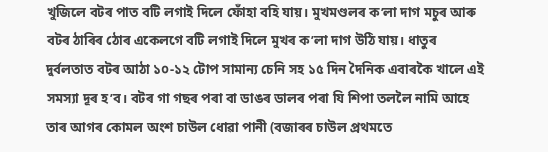খুজিলে বটৰ পাত বটি লগাই দিলে ফোঁহা বহি যায়। মুখমণ্ডলৰ ক’লা দাগ মচুৰ আৰু বটৰ ঠাৰিৰ ঠোৰ একেলগে বটি লগাই দিলে মুখৰ ক’লা দাগ উঠি যায়। ধাতুৰ দুৰ্বলতাত বটৰ আঠা ১০-১২ টোপ সামান্য চেনি সহ ১৫ দিন দৈনিক এবাৰকৈ খালে এই সমস্যা দূৰ হ’ব। বটৰ গা গছৰ পৰা বা ডাঙৰ ডালৰ পৰা যি শিপা তললৈ নামি আহে তাৰ আগৰ কোমল অংশ চাউল ধোৱা পানী (বজাৰৰ চাউল প্ৰথমতে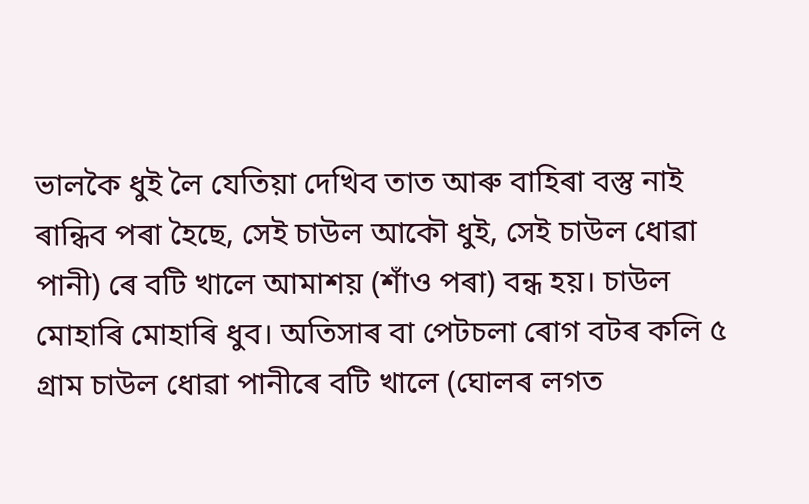ভালকৈ ধুই লৈ যেতিয়া দেখিব তাত আৰু বাহিৰা বস্তু নাই ৰান্ধিব পৰা হৈছে, সেই চাউল আকৌ ধুই, সেই চাউল ধোৱা পানী) ৰে বটি খালে আমাশয় (শাঁও পৰা) বন্ধ হয়। চাউল মোহাৰি মোহাৰি ধুব। অতিসাৰ বা পেটচলা ৰোগ বটৰ কলি ৫ গ্ৰাম চাউল ধোৱা পানীৰে বটি খালে (ঘোলৰ লগত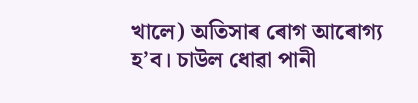খালে) অতিসাৰ ৰোগ আৰোগ্য হ’ব। চাউল ধোৱা পানী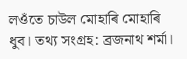লওঁতে চাউল মোহাৰি মোহাৰি ধুব। তথ্য সংগ্ৰহ: ব্ৰজনাথ শৰ্মা।